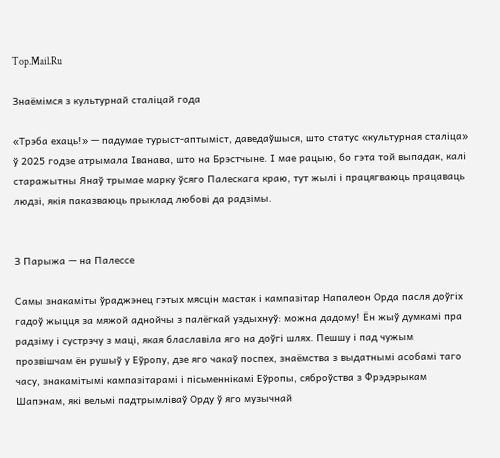Top.Mail.Ru

Знаёмімся з культурнай сталіцай года

«Трэба ехаць!» — падумае турыст-аптыміст, даведаўшыся, што статус «культурная сталіца» ў 2025 годзе атрымала Іванава, што на Брэстчыне. І мае рацыю, бо гэта той выпадак, калі старажытны Янаў трымае марку ўсяго Палескага краю, тут жылі і працягваюць працаваць людзі, якія паказваюць прыклад любові да радзімы.


З Парыжа — на Палессе

Самы знакаміты ўраджэнец гэтых мясцін мастак і кампазітар Напалеон Орда пасля доўгіх гадоў жыцця за мяжой аднойчы з палёгкай уздыхнуў: можна дадому! Ён жыў думкамі пра радзіму і сустрэчу з маці, якая блаславіла яго на доўгі шлях. Пешшу і пад чужым прозвішчам ён рушыў у Еўропу, дзе яго чакаў поспех, знаёмства з выдатнымі асобамі таго часу, знакамітымі кампазітарамі і пісьменнікамі Еўропы, сяброўства з Фрэдэрыкам Шапэнам, які вельмі падтрымліваў Орду ў яго музычнай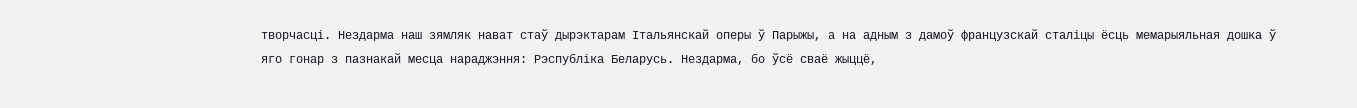творчасці. Нездарма наш зямляк нават стаў дырэктарам Італьянскай оперы ў Парыжы, а на адным з дамоў французскай сталіцы ёсць мемарыяльная дошка ў яго гонар з пазнакай месца нараджэння: Рэспубліка Беларусь. Нездарма, бо ўсё сваё жыццё,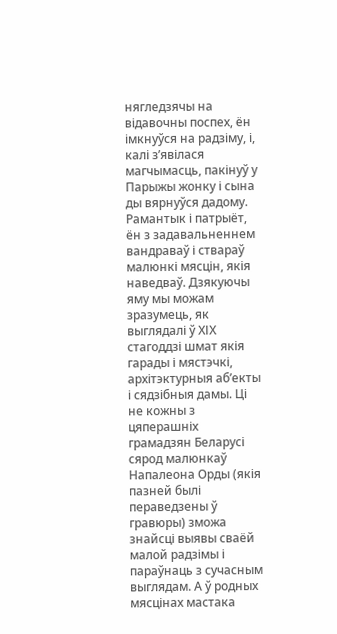нягледзячы на відавочны поспех, ён імкнуўся на радзіму, і, калі з’явілася магчымасць, пакінуў у Парыжы жонку і сына ды вярнуўся дадому. Рамантык і патрыёт, ён з задавальненнем вандраваў і ствараў малюнкі мясцін, якія наведваў. Дзякуючы яму мы можам зразумець, як выглядалі ў ХІХ стагоддзі шмат якія гарады і мястэчкі, архітэктурныя аб’екты і сядзібныя дамы. Ці не кожны з цяперашніх грамадзян Беларусі сярод малюнкаў Напалеона Орды (якія пазней былі пераведзены ў гравюры) зможа знайсці выявы сваёй малой радзімы і параўнаць з сучасным выглядам. А ў родных мясцінах мастака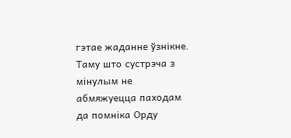гэтае жаданне ўзнікне. Таму што сустрэча з мінулым не абмяжуецца паходам да помніка Орду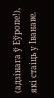(адзінага ў Еўропе!), які стаіць у Іванаве.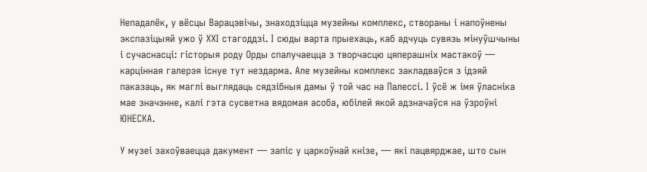Непадалёк, у вёсцы Варацэвічы, знаходзіцца музейны комплекс, створаны і напоўнены экспазіцыяй ужо ў ХХІ стагоддзі. І сюды варта прыехаць, каб адчуць сувязь мінуўшчыны і сучаснасці: гісторыя роду Орды спалучаецца з творчасцю цяперашніх мастакоў — карцінная галерэя існуе тут нездарма. Але музейны комплекс закладваўся з ідэяй паказаць, як маглі выглядаць сядзібныя дамы ў той час на Палессі. І ўсё ж імя ўласніка мае значэнне, калі гэта сусветна вядомая асоба, юбілей якой адзначаўся на ўзроўні ЮНЕСКА.

У музеі захоўваецца дакумент — запіс у царкоўнай кнізе, — які пацвярджае, што сын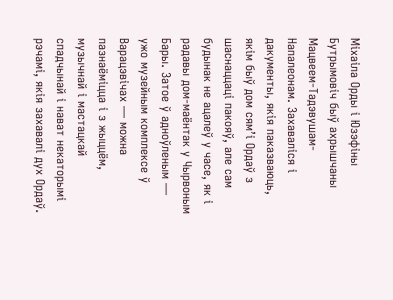Міхаіла Орды і Юзэфіны Бутрымовіч быў ахрышчаны Мацвеем-Тадэвушам-Напалеонам. Захаваліся і дакументы, якія паказваюць, якім быў дом сям’і Ордаў з шаснаццаці пакояў, але сам будынак не ацалеў у часе, як і радавы дом-маёнтак у Чырвоным Бары. Затое ў адноўленым — ужо музейным комплексе ў Варацэвічах — можна пазнаёміцца і з жыццём, музычнай і мастацкай спадчынай і нават некаторымі рэчамі, якія захавалі дух Ордаў.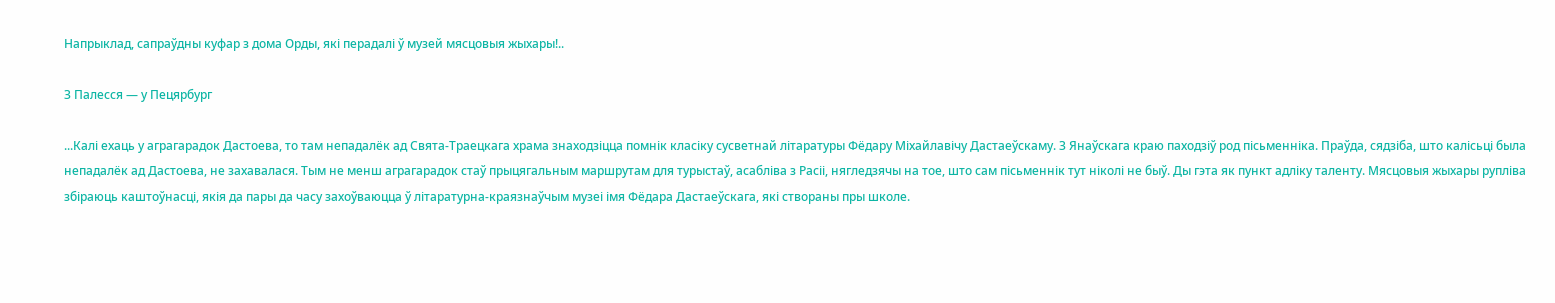Напрыклад, сапраўдны куфар з дома Орды, які перадалі ў музей мясцовыя жыхары!..

З Палесся — у Пецярбург

...Калі ехаць у аграгарадок Дастоева, то там непадалёк ад Свята-Траецкага храма знаходзіцца помнік класіку сусветнай літаратуры Фёдару Міхайлавічу Дастаеўскаму. З Янаўскага краю паходзіў род пісьменніка. Праўда, сядзіба, што калісьці была непадалёк ад Дастоева, не захавалася. Тым не менш аграгарадок стаў прыцягальным маршрутам для турыстаў, асабліва з Расіі, нягледзячы на тое, што сам пісьменнік тут ніколі не быў. Ды гэта як пункт адліку таленту. Мясцовыя жыхары рупліва збіраюць каштоўнасці, якія да пары да часу захоўваюцца ў літаратурна-краязнаўчым музеі імя Фёдара Дастаеўскага, які створаны пры школе.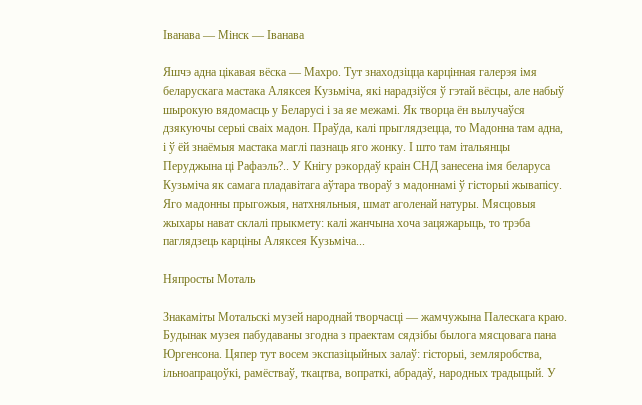Іванава — Мінск — Іванава

Яшчэ адна цікавая вёска — Махро. Тут знаходзіцца карцінная галерэя імя беларускага мастака Аляксея Кузьміча, які нарадзіўся ў гэтай вёсцы, але набыў шырокую вядомасць у Беларусі і за яе межамі. Як творца ён вылучаўся дзякуючы серыі сваіх мадон. Праўда, калі прыглядзецца, то Мадонна там адна, і ў ёй знаёмыя мастака маглі пазнаць яго жонку. І што там італьянцы Перуджына ці Рафаэль?.. У Кнігу рэкордаў краін СНД занесена імя беларуса Кузьміча як самага пладавітага аўтара твораў з мадоннамі ў гісторыі жывапісу. Яго мадонны прыгожыя, натхняльныя, шмат аголенай натуры. Мясцовыя жыхары нават склалі прыкмету: калі жанчына хоча зацяжарыць, то трэба паглядзець карціны Аляксея Кузьміча...

Няпросты Моталь

Знакаміты Мотальскі музей народнай творчасці — жамчужына Палескага краю. Будынак музея пабудаваны згодна з праектам сядзібы былога мясцовага пана Юргенсона. Цяпер тут восем экспазіцыйных залаў: гісторыі, земляробства, ільноапрацоўкі, рамёстваў, ткацтва, вопраткі, абрадаў, народных традыцый. У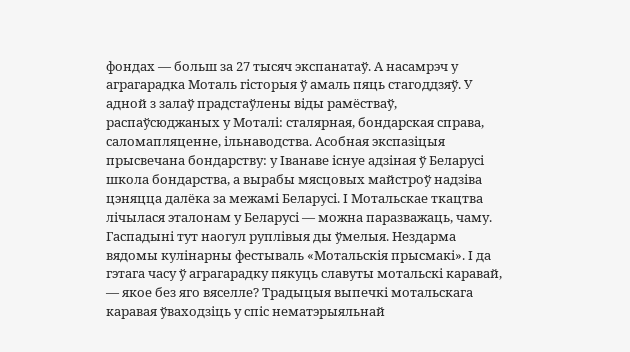фондах — больш за 27 тысяч экспанатаў. А насамрэч у аграгарадка Моталь гісторыя ў амаль пяць стагоддзяў. У адной з залаў прадстаўлены віды рамёстваў, распаўсюджаных у Моталі: сталярная, бондарская справа, саломапляценне, ільнаводства. Асобная экспазіцыя прысвечана бондарству: у Іванаве існуе адзіная ў Беларусі школа бондарства, а вырабы мясцовых майстроў надзіва цэняцца далёка за межамі Беларусі. І Мотальскае ткацтва лічылася эталонам у Беларусі — можна паразважаць, чаму. Гаспадыні тут наогул руплівыя ды ўмелыя. Нездарма вядомы кулінарны фестываль «Мотальскія прысмакі». І да гэтага часу ў аграгарадку пякуць славуты мотальскі каравай, — якое без яго вяселле? Традыцыя выпечкі мотальскага каравая ўваходзіць у спіс нематэрыяльнай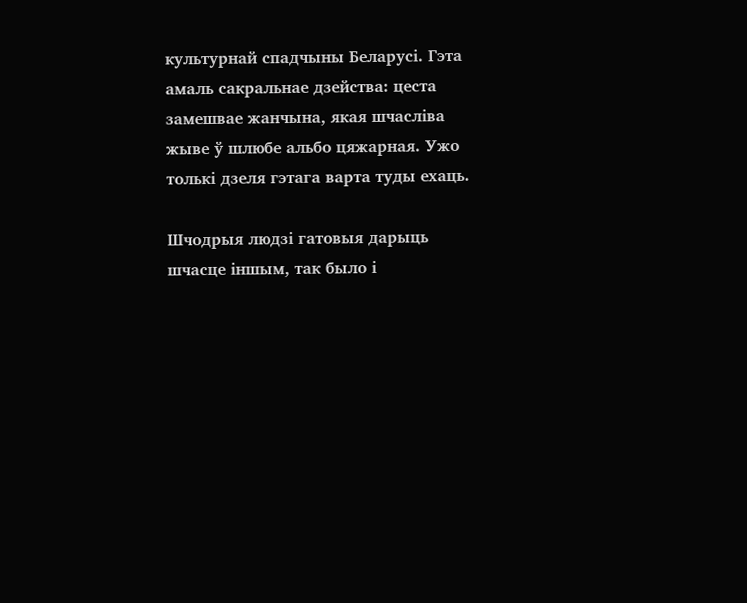культурнай спадчыны Беларусі. Гэта амаль сакральнае дзейства: цеста замешвае жанчына, якая шчасліва жыве ў шлюбе альбо цяжарная. Ужо толькі дзеля гэтага варта туды ехаць.

Шчодрыя людзі гатовыя дарыць шчасце іншым, так было і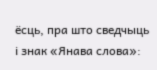ёсць, пра што сведчыць і знак «Янава слова»: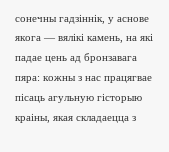сонечны гадзіннік, у аснове якога — вялікі камень, на які падае цень ад бронзавага пяра: кожны з нас працягвае пісаць агульную гісторыю краіны, якая складаецца з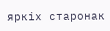яркіх старонак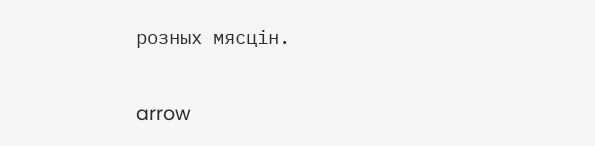розных мясцін.

arrow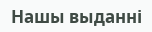Нашы выданні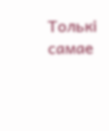Толькі самае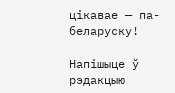цікавае — па-беларуску!

Напішыце ў рэдакцыю